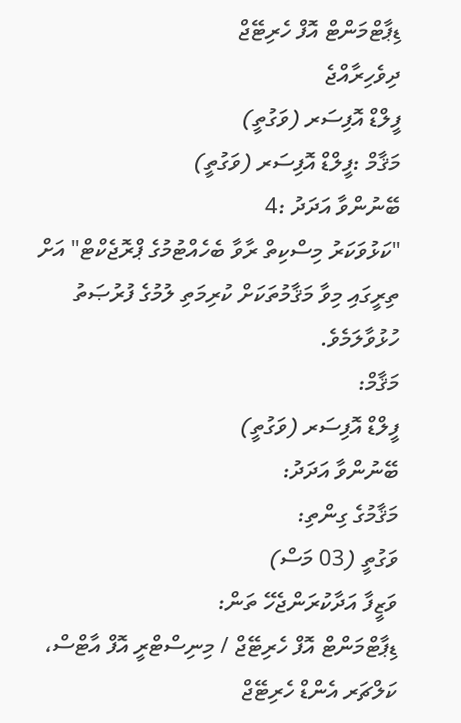ޑިޕާޓްމަންޓް އޮފް ހެރިޓޭޖް
ދިވެހިރާއްޖެ
ފީލްޑް އޮފިސަރ (ވަގުތީ)
މަޤާމް :ފީލްޑް އޮފިސަރ (ވަގުތީ)
ބޭނުންވާ އަދަދު :4
"ކަޅުވަކަރު މިސްކިތް ރާވާ ބެހެއްޓުމުގެ ޕްރޮޖެކްޓް" އަށް ތިރީގައި މިވާ މަޤާމުތަކަށް ކުރިމަތި ލުމުގެ ފުރުޞަތު ހުޅުވާލަމެވެ.
މަޤާމް:
ފީލްޑް އޮފިސަރ (ވަގުތީ)
ބޭނުންވާ އަދަދު:
މަޤާމުގެ ގިންތި:
ވަގުތީ (03 މަސް)
ވަޒީފާ އަދާކުރަންޖެހޭ ތަން:
ޑިޕާޓްމަންޓް އޮފް ހެރިޓޭޖް / މިނިސްޓްރީ އޮފް އާޓްސް، ކަލްޗަރ އެންޑް ހެރިޓޭޖް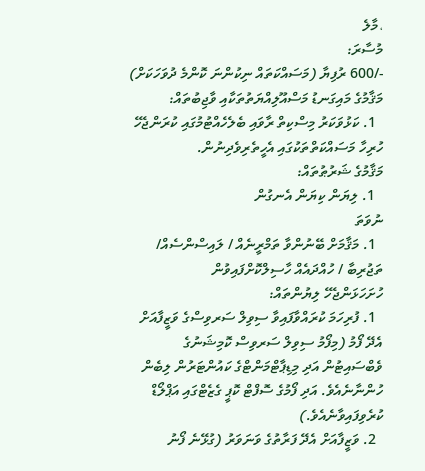، މާލެ
މުސާރަ:
-/600 ރުފިޔާ (މަސައްކަތައް ނިކުންނަ ކޮންމެ ދުވަހަކަށް)
މަޤާމުގެ މައިގަނޑު މަސްއޫލިއްޔަތުތަކާއި ވާޖިބުތައް:
  1. ކަޅުވަކަރު މިސްކިތް ރާވައި ބެލެހެއްޓުމުގައި ކުރަންޖެހޭ ހުރިހާ މަސައްކަތްތަކުގައި އެހީތެރިވެދިނުން.
މަޤާމުގެ ޝަރުޠުތައް:
  1. ލިޔަން ކިޔަން އެނގުން
ނުވަތަ
  1. މަޤާމަށް ބޭނުންވާ ތަމްރީނެއް / ލައިސްންސެއް/ ތަޖުރިބާ / ހުއްދައެއް ހާސިލްކޮށްފައިވުން
ހުށަހަޅަންޖެހޭ ލިޔުންތައް:
  1. ފުރިހަމަ ކުރައްވާފައިވާ ސިވިލް ސަރވިސްގެ ވަޒީފާއަށް އެދޭ ފޯމު (މިފޯމު ސިވިލް ސަރވިސް ކޮމިޝަނުގެ ވެބްސައިޓުން އަދި މިޑިޕާޓްމަންޓްގެ ކައުންޓަރުން ލިބެން ހުންނާނެއެވެ. އަދި ފޯމުގެ ސޮފްޓް ކޮޕީ ގެޒެޓްގައި އަޕްލޯޑް ކުރެވިފައިވާނެއެވެ.)
  2. ވަޒީފާއަށް އެދޭ ފަރާތުގެ ވަނަވަރު (ގުޅޭނެ ފޯނު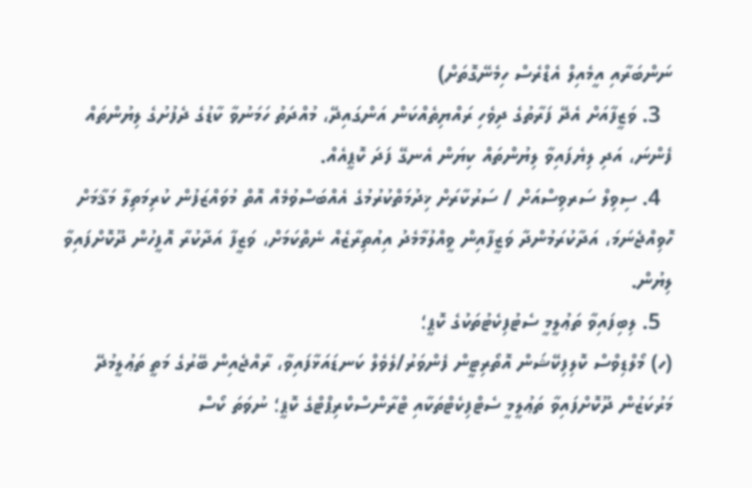ނަންބަރާއި އީމެއިލް އެޑްރެސް ހިމެނޭގޮތަށް)
  3. ވަޒީފާއަށް އެދޭ ފަރާތުގެ ދިވެހި ރައްޔިތެއްކަން އަންގައިދޭ، މުއްދަތު ހަމަނުވާ ކާޑުގެ ދެފުށުގެ ލިޔުންތައް ފެންނަ، އަދި ލިޔެފައިވާ ލިޔުންތައް ކިޔަން އެނގޭ ފަދަ ކޮޕީއެއް.
  4. ސިވިލް ސަރވިސްއަށް / ސަރުކާރަށް ޚިދުމަތްކުރުމުގެ އެއްބަސްވުމެއް އޮތް މުވައްޒަފުން ކުރިމަތިލާ މަޤާމަށް ހޮވިއްޖެނަމަ، އަދާކުރަމުންދާ ވަޒީފާއިން ވީއްލުމާމެދު އިއުތިރާޒެއް ނެތްކަމަށް، ވަޒީފާ އަދާކުރާ އޮފީހުން ދޫކޮށްފައިވާ ލިޔުން.
  5. ލިބިފައިވާ ތަޢުލީމީ ސެޓުފިކެޓުތަކުގެ ކޮޕީ؛
(ހ) މޯލްޑިވްސް ކޮލިފިކޭޝަން އޮތޯރިޓީން ފެންވަރު/ލެވެލް ކަނޑައަޅާފައިވާ، ރާއްޖެއިން ބޭރުގެ މަތީ ތަޢުލީމުދޭ މަރުކަޒުން ދޫކޮށްފައިވާ ތަޢުލީމީ ސެޓްފިކެޓްތަކާއި ޓްރާންސްކްރިޕްޓްގެ ކޮޕީ؛ ނުވަތަ ކޯސް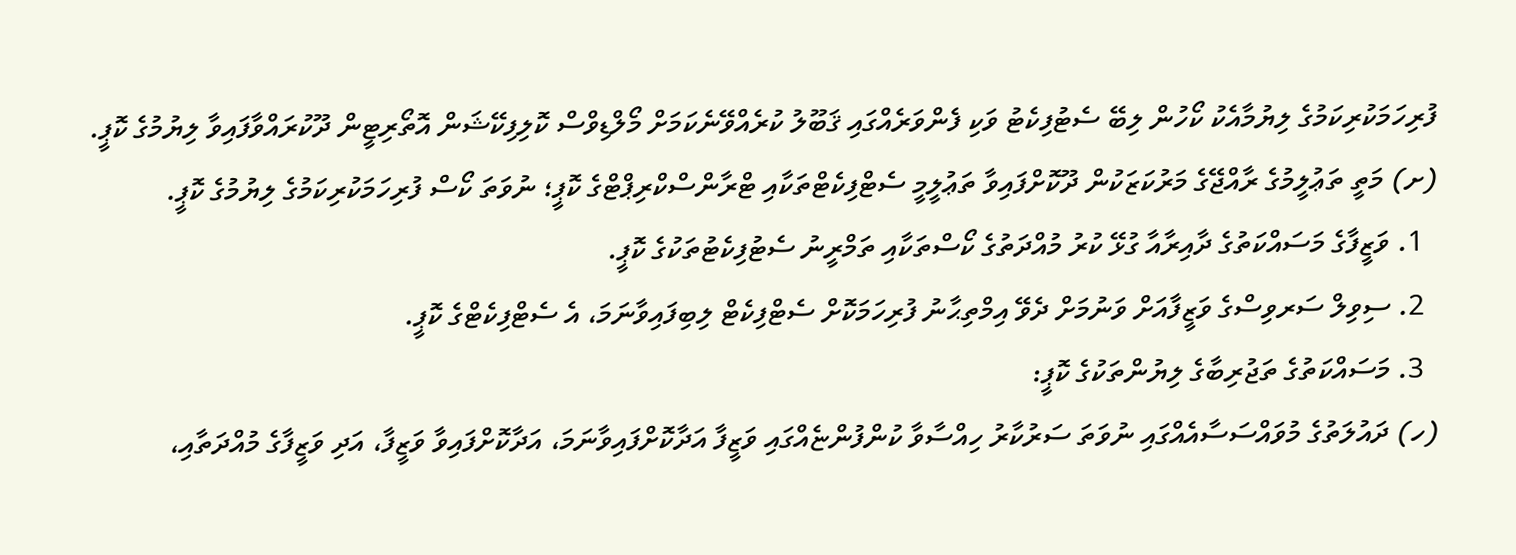ފުރިހަމަކުރިކަމުގެ ލިޔުމާއެކު ކޯހުން ލިބޭ ސެޓުފިކެޓު ވަކި ފެންވަރެއްގައި ޤަބޫލު ކުރެއްވޭނެކަމަށް މޯލްޑިވްސް ކޮލިފިކޭޝަން އޮތޯރިޓީން ދޫކުރައްވާފައިވާ ލިޔުމުގެ ކޮޕީ.
(ށ) މަތީ ތަޢުލީމުގެ ރާއްޖޭގެ މަރުކަޒަކުން ދޫކޮށްފައިވާ ތަޢުލީމީ ސެޓްފިކެޓްތަކާއި ޓްރާންސްކްރިޕްޓްގެ ކޮޕީ؛ ނުވަތަ ކޯސް ފުރިހަމަކުރިކަމުގެ ލިޔުމުގެ ކޮޕީ.
  1. ވަޒީފާގެ މަސައްކަތުގެ ދާއިރާއާ ގުޅޭ ކުރު މުއްދަތުގެ ކޯސްތަކާއި ތަމްރީނު ސެޓުފިކެޓުތަކުގެ ކޮޕީ.
  2. ސިވިލް ސަރވިސްގެ ވަޒީފާއަށް ވަނުމަށް ދެވޭ އިމްތިޙާނު ފުރިހަމަކޮށް ސެޓްފިކެޓް ލިބިފައިވާނަމަ، އެ ސެޓްފިކެޓްގެ ކޮޕީ.
  3. މަސައްކަތުގެ ތަޖުރިބާގެ ލިޔުންތަކުގެ ކޮޕީ:
(ހ) ދައުލަތުގެ މުވައްސަސާއެއްގައި ނުވަތަ ސަރުކާރު ހިއްސާވާ ކުންފުންޏެއްގައި ވަޒީފާ އަދާކޮށްފައިވާނަމަ، އަދާކޮށްފައިވާ ވަޒީފާ، އަދި ވަޒީފާގެ މުއްދަތާއި،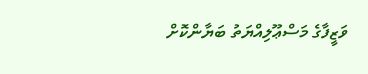ވަޒީފާގެ މަސްޢޫލިއްޔަތު ބަޔާންކޮށް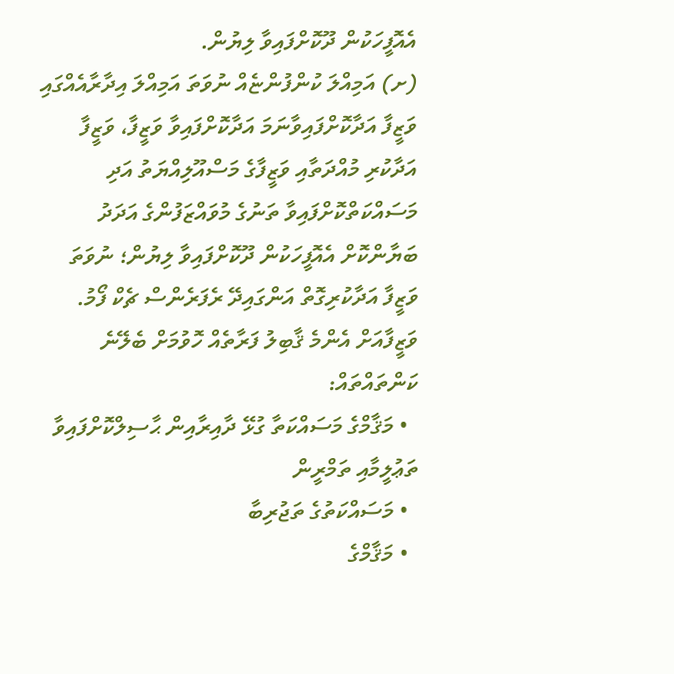އެއޮފީހަކުން ދޫކޮށްފައިވާ ލިޔުން.
(ށ) އަމިއްލަ ކުންފުންޏެއް ނުވަތަ އަމިއްލަ އިދާރާއެއްގައި ވަޒީފާ އަދާކޮށްފައިވާނަމަ އަދާކޮށްފައިވާ ވަޒީފާ، ވަޒީފާ އަދާކުރި މުއްދަތާއި ވަޒީފާގެ މަސްއޫލިއްޔަތު އަދި މަސައްކަތްކޮށްފައިވާ ތަނުގެ މުވައްޒަފުންގެ އަދަދު ބަޔާންކޮށް އެއޮފީހަކުން ދޫކޮށްފައިވާ ލިޔުން؛ ނުވަތަ ވަޒީފާ އަދާކުރިގޮތް އަންގައިދޭ ރެފަރެންސް ޗެކް ފޯމު.
ވަޒީފާއަށް އެންމެ ޤާބިލު ފަރާތެއް ހޮވުމަށް ބެލޭނެ ކަންތައްތައް:
  • މަޤާމްގެ މަސައްކަތާ ގުޅޭ ދާއިރާއިން ޙާސިލްކޮށްފައިވާ ތަޢުލީމާއި ތަމްރީން
  • މަސައްކަތުގެ ތަޖުރިބާ
  • މަޤާމްގެ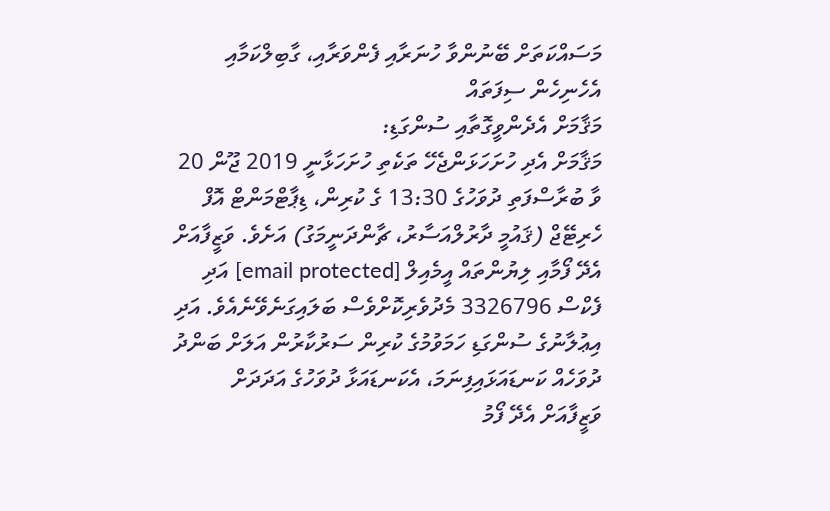މަސައްކަތަށް ބޭނުންވާ ހުނަރާއި ފެންވަރާއި، ގާބިލްކަމާއި އެހެނިހެން ސިފަތައް
މަޤާމަށް އެދެންވީގޮތާއި ސުންގަޑި:
މަޤާމަށް އެދި ހުށަހަޅަންޖެހޭ ތަކެތި ހުށަހަޅާނީ 2019 ޖޫން 20 ވާ ބުރާސްފަތި ދުވަހުގެ 13:30 ގެ ކުރިން، ޑިޕާޓްމަންޓް އޮފް ހެރިޓޭޖް (ޤައުމީ ދާރުލްއަސާރު، ޗާންދަނީމަގު) އަށެވެ. ވަޒީފާއަށް އެދޭ ފޯމާއި ލިޔުންތައް އީމެއިލް [email protected] އަދި ފެކްސް 3326796 މެދުވެރިކޮށްވެސް ބަލައިގަނެވޭނެއެވެ. އަދި އިޢުލާނުގެ ސުންގަޑި ހަމަވުމުގެ ކުރިން ސަރުކާރުން އަލަށް ބަންދު ދުވަހެއް ކަނޑައަޅައިފިނަމަ، އެކަނޑައަޅާ ދުވަހުގެ އަދަދަށް ވަޒީފާއަށް އެދޭ ފޯމު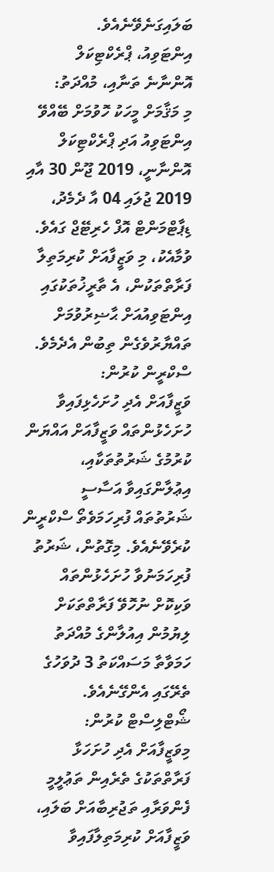ބަލައިގަނެވޭނެއެވެ.
އިންޓަވިއު، ޕްރެކްޓިކަލް އޮންނާނެ ތަނާއި، މުއްދަތު:
މި މަޤާމަށް މީހަކު ހޮވުމަށް ބޭއްވޭ އިންޓަވިއު އަދި ޕްރެކްޓިކަލް  އޮންނާނީ، 2019 ޖޫން 30 އާއި 2019 ޖުލައި 04 އާ ދެމެދު، ޑިޕާޓްމަންޓް އޮފް ހެރިޓޭޖް ގައެވެ.
ވުމާއެކު، މި ވަޒީފާއަށް ކުރިމަތިލާ ފަރާތްތަކުން، އެ ތާރީޚުތަކުގައި އިންޓަވިއުއަށް ޙާޟިރުވުމަށް ތައްޔާރުވެގެން ތިބުން އެދެމެވެ.
ސްކްރީން ކުރުން:
ވަޒީފާއަށް އެދި ހުށަހެޅިފައިވާ ހުށަހެޅުންތައް ވަޒީފާއަށް އައްޔަން ކުރުމުގެ ޝަރުތުތަކާއި، އިޢުލާންގައިވާ އަސާސީ ޝަރުތުތައް ފުރިހަމަވެތޯ ސްކްރީން ކުރެވޭނެއެވެ. މިގޮތުން، ޝަރުތު ފުރިހަމަނުވާ ހުށަހެޅުންތައް ވަކިކޮށް ނުހޮވޭ ފަރާތްތަކަށް ލިޔުމުން އިއުލާންގެ މުއްދަތު ހަމަވާތާ މަސައްކަތު 3 ދުވަހުގެ ތެރޭގައި އެންގޭނެއެވެ.
ޝޯޓްލިސްޓް ކުރުން:
މިވަޒީފާއަށް އެދި ހުށަހަޅާ ފަރާތްތަކުގެ ތެރެއިން ތަޢުލީމީ ފެންވަރާއި ތަޖުރިބާއަށް ބަލައި، ވަޒީފާއަށް ކުރިމަތިލާފައިވާ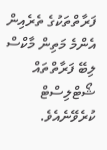ފަރާތްތަކުގެ ތެރެއިން އެންމެ މަތިން މާކްސް ލިބޭ ފަރާތްތައް ޝޯޓްލިސްޓް ކުރެވޭނެއެވެ.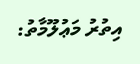އިތުރު މަޢުލޫމާތު: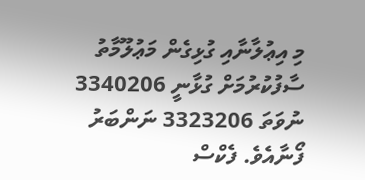މި އިޢުލާނާއި ގުޅިގެން މަޢުލޫމާތު ސާފުކުރުމަށް ގުޅާނީ 3340206 ނުވަތަ 3323206 ނަންބަރު ފޯނާއެވެ. ފެކްސް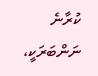ކުރާނެ ނަންބަރަކީ،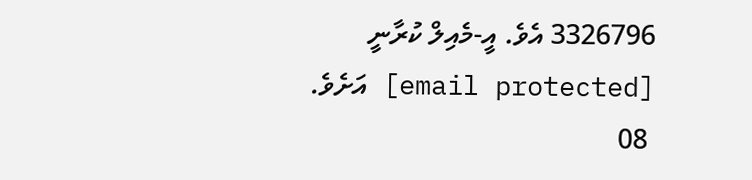3326796 އެވެ. އީ-މެއިލް ކުރާނީ [email protected] އަށެވެ.
 08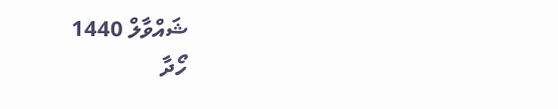ޝައްވާލް 1440
ހޯދާ